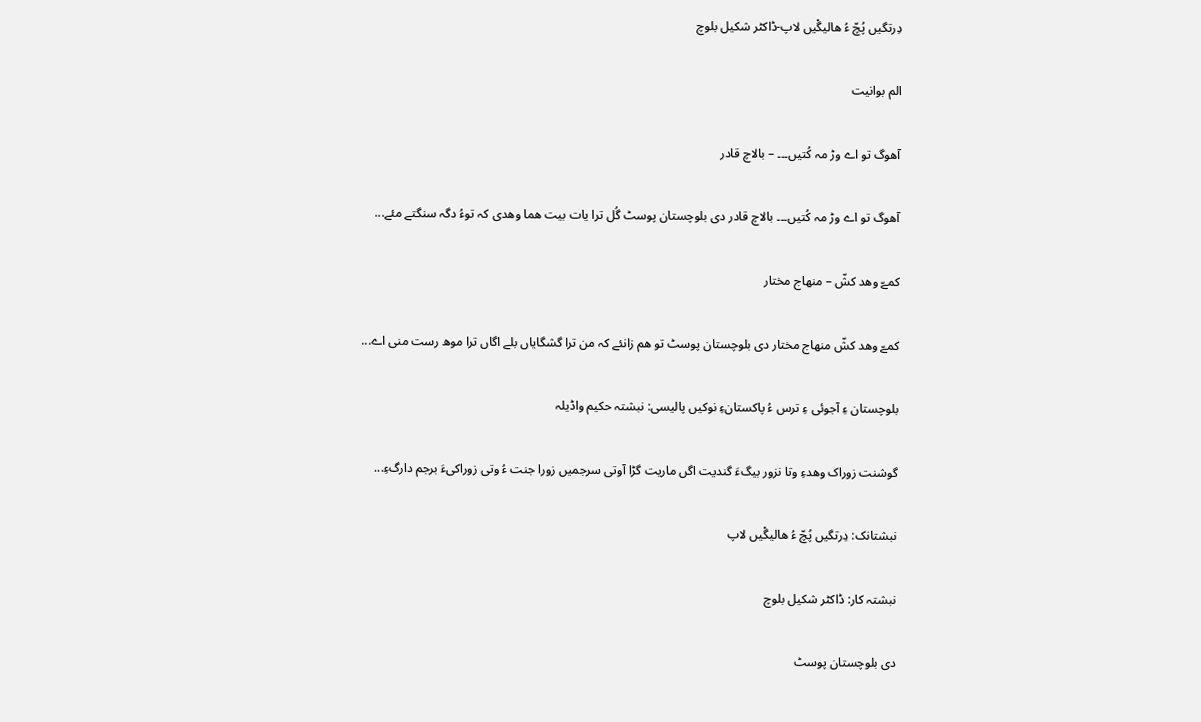دِرتگیں پُچّ ءُ ھالیگْیں لاپ-ڈاکٹر شکیل بلوچ

الم بوانیت

آھوگ تو اے وڑ مہ کُتیں۔۔۔ – بالاچ قادر

آھوگ تو اے وڑ مہ کُتیں۔۔۔ بالاچ قادر دی بلوچستان پوسٹ گُل ترا یات بیت ھما وھدی کہ توءُ دگہ سنگتے مئے...

کمےّ وھد کشّ – منھاج مختار

کمےّ وھد کشّ منھاج مختار دی بلوچستان پوسٹ تو ھم زانئے کہ من ترا گشگایاں بلے اگاں ترا موھ رست منی اے...

بلوچستان ءِ آجوئی ءِ ترس ءُ پاکستانءِ نوکیں پالیسی: نبشتہ حکیم واڈیلہ

گوشنت زوراک وھدءِ وتا نزور بیگءَ گندیت اگں ماریت گڑا آوتی سرجمیں زورا جنت ءُ وتی زوراکیءَ برجم دارگءِ...

نبشتانک: دِرتگیں پُچّ ءُ ھالیگْیں لاپ

نبشتہ کار: ڈاکٹر شکیل بلوچ

دی بلوچستان پوسٹ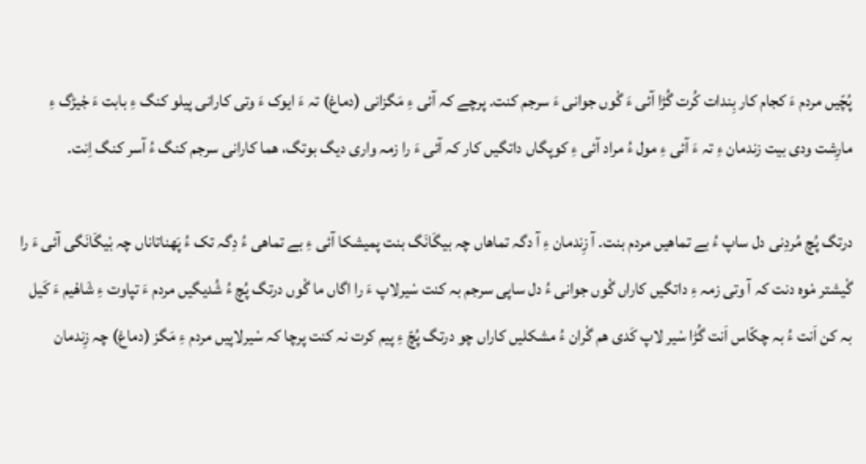پُچّیں مردم ءَ کجام کار بِندات کُرت گُڑا آئی ءَ گْوں جوانی ءَ سرجم کنت۔ پرچے کہ آئی ءِ مَگزانی (دماغ) تہ ءَ ایوک ءَ وتی کارانی پیلو کنگ ءِ بابت ءَ جْیڑگ ءِ مارِشت ودی بیت زندمان ءِ تہ ءَ آئی ءِ مول ءُ مراد آئی ءِ کوپگاں داتگیں کار کہ آئی ءَ را زمہ واری دیگ بوتگ، ھما کارانی سرجم کنگ ءُ آسر کنگ اِنت۔

درتگ پُچ مُردِنی دل ساپ ءُ بے تماھیں مردم بنت۔ آ زِندمان ءِ آ دگہ تماھاں چہ بیگَانَگ بنت پمیشکا آئی ءِ بے تماھی ءُ دِگہ تک ءُ پَھناتاناں چہ بْیگَانَگی آئی ءَ را گْیشتر مْوہ دنت کہ آ وتی زمہ ءِ داتگیں کاراں گْوں جوانی ءُ دل ساپی سرجم بہ کنت سْیرلاپ ءَ را اگاں ما گْوں درتگ پُچ ءُ شُدیگیں مردم ءَ تپاوت ءِ شَاھْیم ءَ کَیل بہ کن اَنت ءُ بہ چکّاس اَنت گُڑا سْیر لاپ کَدی ھم گْران ءُ مشکلیں کاراں چو درتگ پُچّ ءِ پیم کرت نہ کنت پرچا کہ سْیرلاپیں مردم ءِ مَگز (دماغ) چہ زِندمان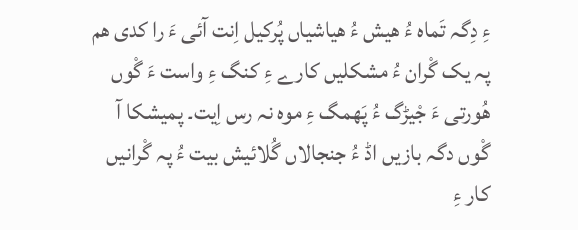ءِ دِگہ تَماہ ءُ ھیش ءُ ھیاشیاں پُرکیل اِنت آئی ءَ را کدی ھم پہ یک گْران ءُ مشکلیں کارے ءِ کنگ ءِ واست ءَ گْوں ھُورتی ءَ جْیڑگ ءُ پَھمگ ءِ موہ نہ رس اِیت۔ پمیشکا آ گْوں دگہ بازیں اڈ ءُ جنجالاں گُلائیش بیت ءُ پہ گْرانیں کار ءِ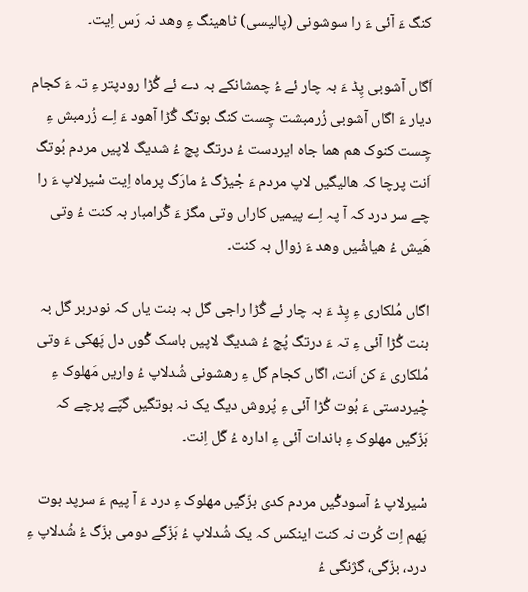کنگ ءَ آئی ءَ را سوشونی (پالیسی) ٹاھینگ ءِ وھد نہ رَس اِیت۔

اَگاں آشوبی پِڈ ءَ بہ چار ئے ءُ چمشانکے بہ دے ئے گُڑا رودپتر ءِ تہ ءَ کجام دیار ءَ اگاں آشوبی زُرمبشت چِست کنگ بوتگ گُڑا آھود ءَ اِے زُرمبش ءِ چِست کنوک ھم ھما جاہ ایردست ءُ درتگ پچ ءُ شدیگ لاپیں مردم بُوتگ اَنت پرچا کہ ھالیگیں لاپ مردم ءَ جْیڑگ ءُ مارَگ پرماہ اِیت سْیرلاپ ءَ را چے سر درد کہ آ پہ اِے پیمیں کاراں وتی مگز ءَ گْرامبار بہ کنت ءُ وتی ھَیش ءُ ھیاشْیں وھد ءَ زوال بہ کنت۔

اگاں مُلکاری ءِ پِڈ ءَ بہ چار ئے گُڑا راجی گل بہ بنت یاں کہ نودربر گل بہ بنت گُڑا آئی ءِ تہ ءَ درتگ پُچ ءُ شدیگ لاپیں باسک گْوں دل پَھکی ءَ وتی مُلکاری ءَ کن اَنت، اگاں کجام گل ءِ رھشونی شُدلاپ ءُ واریں مَھلوک ءِ چْیردستی ءَ بُوت گُڑا آئی ءِ پُروش دیگ یک نہ بوتگیں گپّے پرچے کہ بَزّگیں مھلوک ءِ باندات آئی ءِ ادارہ ءُ گَل اِنت۔

سْیرلاپ ءُ آسودگْیں مردم کدی بزّگیں مھلوک ءِ درد ءَ آ پیم ءَ سرپد بوت پَھم اِت کُرت نہ کنت اینکس کہ یک شُدلاپ ءُ بَزّگے دومی بزّگ ءُ شُدلاپ ءِ درد، بزّگی، گژنگی ءُ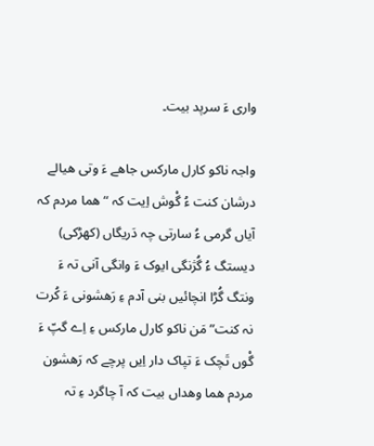واری ءَ سرپد بیت۔

واجہ ناکو کارل مارکس جاھے ءَ وتی ھیالے درشان کنت ءُ گْوش اِیت کہ “ھما مردم کہ آیاں گرمی ءُ سارتی چہ دَریگاں (کھڑکی) دیستگ ءُ گُژنگی ایوک ءَ وانگی آنی تہ ءَ ونتگ گُڑا انچائیں بنی آدم ءِ رَھشونی ءَ کُرت نہ کنت” مَن ناکو کارل مارکس ءِ اِے گپّ ءَ گْوں تَچک ءَ تپاک دار اِیں پرچے کہ رَھشون مردم ھما وھداں بیت کہ آ چاگرد ءِ تہ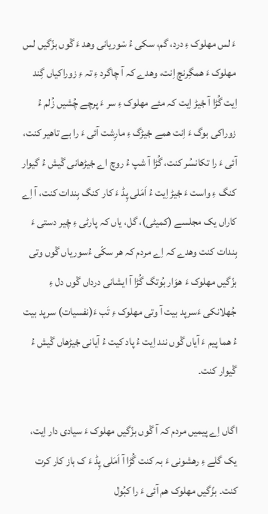ءَ لس مھلوک ءِ درد، گم، سکی ءُ سْوریانی وھد ءَ گْوں بزّگیں لس مھلوک ءَ ھمگِرنچ اِنت، وھدے کہ آ چاگرد ءِ تہ ءِ زوراکیاں گِند اِیت گُڑا آ جْیڑ اِیت کہ مئے مھلوک ءِ سر ءَ پرچے چُشیں زُلم ءُ زوراکی بوگ ءَ اِنت ھمے جْیڑگ ءِ مارِشت آئی ءَ را بے تاھیر کنت، آئی ءَ را تکانسُر کنت، گُڑا آ شپ ءُ روچ اے جْیڑھانی گْیش ءُ گیوار کنگ ءِ واست ءَ جْیڑ اِیت ءُ اَمَلی پِڈ ءَ کار کنگ بِندات کنت، آ اِے کاراں یک مجلسے (کمیٹی)، گل، یاں کہ پارٹی ءِ چْیر دستی ءَ بِندات کنت وھدے کہ اِے مردم کہ ھر سکّی ءُسوریاں گْوں وتی بزّگیں مھلوک ءَ ھوَار بُوتگ گُڑا آ ایشانی درداں گْوں دل ءِ جُھلانکی ءَسرپد بیت آ وتی مھلوک ءِ تَب ءَ(نفسیات) سرپد بیت ءُ ھما پیم ءَ آیاں گْوں نند اِیت ءُ پاد کیت ءُ آیانی جْیڑھاں گْیش ءُ گْیوار کنت۔

اگاں اِے پیمیں مردم کہ آ گْوں بزّگیں مھلوک ءَ سیادی دار اِیت، یک گلے ءِ رھشونی ءَ بہ کنت گُڑا آ اَمَلی پِڈ ءَ ک باز کار کرت کنت۔ بزّگیں مھلوک ھم آئی ءَ را کبُول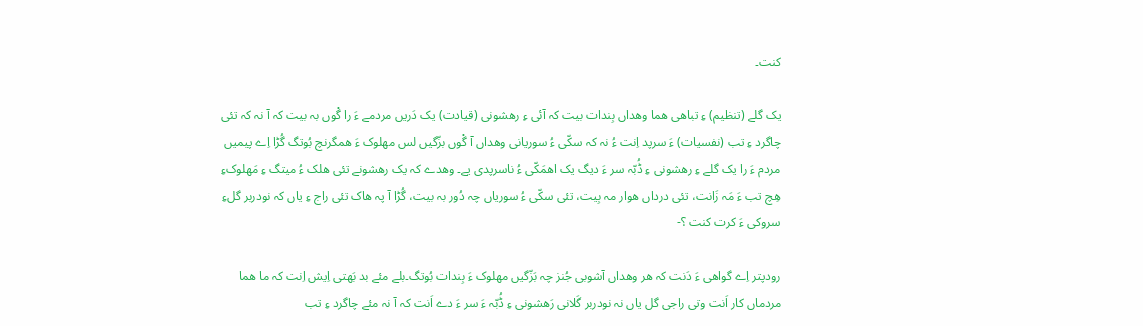کنت۔

یک گلے (تنظیم) ءِ تباھی ھما وھداں بِندات بیت کہ آئی ءِ رھشونی (قیادت) یک دَریں مردمے ءَ را گْوں بہ بیت کہ آ نہ کہ تئی چاگرد ءِ تب (نفسیات) ءَ سرپد اِنت ءُ نہ کہ سکّی ءُ سوریانی وھداں آ گْوں بزّگیں لس مھلوک ءَ ھمگرنچ بُوتگ گُڑا اِے پیمیں مردم ءَ را یک گلے ءِ رھشونی ءِ ڈُبّہ سر ءَ دیگ یک اھمَکّی ءُ ناسرپدی یے۔ وھدے کہ یک رھشونے تئی ھلک ءُ میتگ ءِ مَھلوکءِ ھِچ تب ءَ مَہ زَانت، تئی درداں ھوار مہ بِیت، تئی سکّی ءُ سوریاں چہ دُور بہ بیت، گُڑا آ پہ ھاک تئی راج ءِ یاں کہ نودربر گلءِ سروکی ءَ کرت کنت ؟-

رودپتر اِے گواھی ءَ دَنت کہ ھر وھداں آشوبی جُنز چہ بَزّگیں مھلوک ءَ بِندات بُوتگ۔بلے مئے بد بَھتی اِیش اِنت کہ ما ھما مردماں کار اَنت وتی راجی گل یاں نہ نودربر گَلانی رَھشونی ءِ ڈُبّہ ءَ سر ءَ دے اَنت کہ آ نہ مئے چاگرد ءِ تب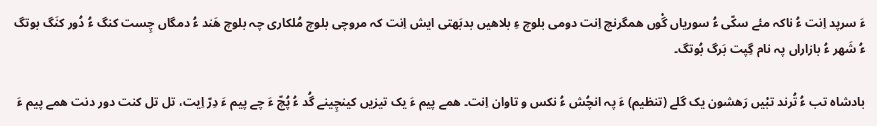ءَ سرپد اِنت ءُ ناکہ مئے سکّی ءُ سوریاں گْوں ھمگرنچ اِنت دومی بلوچ ءِ بلاھیں بدبَھتی ایش اِنت کہ مروچی بلوچ مُلکاری چہ بلوچ ھَند ءُ دمگاں چِست کنگ ءُ دُور کنَگ بوتگ ءُ شَھر ءُ بازاراں پہ نام گِپت بَرگ بُوتگ۔

بادشاہ تب ءُ تُرند تبْیں رَھشون یک گلے (تنظیم) ءَ پہ انچُش ءُ نکس و تاوان اِنت۔ ھمے پیم ءَ یک تیزیں کینچِینے گُد ءُ پُچّ ءَ چے پیم ءَ دِرّ اِیت، تل تل کنت دور دنت ھمے پیم ءَ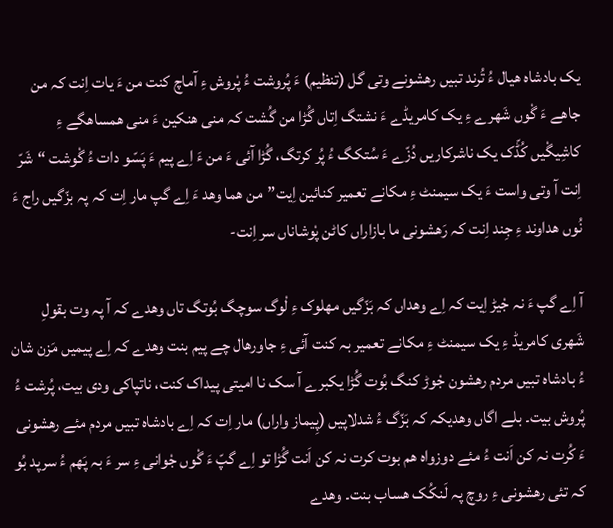یک بادشاہ ھیال ءُ تُرند تبیں رھشونے وتی گل (تنظیم) ءَ پُروشت ءُ پْروش ءِ آماچ کنت من ءَ یات اِنت کہ من جاھے ءَ گْوں شَھرے ءِ یک کامریڈے ءَ نشتگ اِتاں گُڑا من گُشت کہ منی ھنکین ءَ منی ھمساھگے ءِ کاشِیگْیں کُڈّک یک ناشرکاریں دُزّے ءَ سُتکگ ءُ پُر کرتگ، گُڑا آئی ءَ من ءَ اِے پیم ءَ پَسّو دات ءُ گْوشت “شَرّ اِنت آ وتی واست ءَ یک سیمنٹ ءِ مکانے تعمیر کنائین اِیت”من ھما وھد ءَ اِے گپ مار اِت کہ پہ بزّگیں راج ءَ نُوں ھداوند ءِ جِند اِنت کہ رَھشونی ما بازاراں کاٹن پْوشاناں سر اِنت-

آ اِے گپ ءَ نہ جْیڑ اِیت کہ اِے وھداں کہ بَزّگیں مھلوک ءِ لْوگ سوچگ بُوتگ تاں وھدے کہ آ پہ وت بقولِ شَھری کامریڈ ءِ یک سیمنٹ ءِ مکانے تعمیر بہ کنت آئی ءِ جاورھال چے پیم بنت وھدے کہ اِے پیمیں مَزن شان ءُ بادشاہ تبیں مردم رھشون جْوڑ کنگ بُوت گُڑا یکبرے آ سک نا امیتی پیداک کنت، ناتپاکی ودی بیت، پُرشت ءُ پُروش بیت۔ بلے اگاں وھدیکہ کہ بَزّگ ءُ شدلاپیں (پِیماز واراں) مار اِت کہ اِے بادشاہ تبیں مردم مئے رھشونی ءَ کُرت نہ کن اَنت ءُ مئے دوزواہ ھم بوت کرت نہ کن اَنت گُڑا تو اِے گپّ ءَ گْوں جْوانی ءِ سر ءَ بہ پَھم ءُ سرپد بُو کہ تئی رھشونی ءِ روچ پہ لَنکُک ھساب بنت۔ وھدے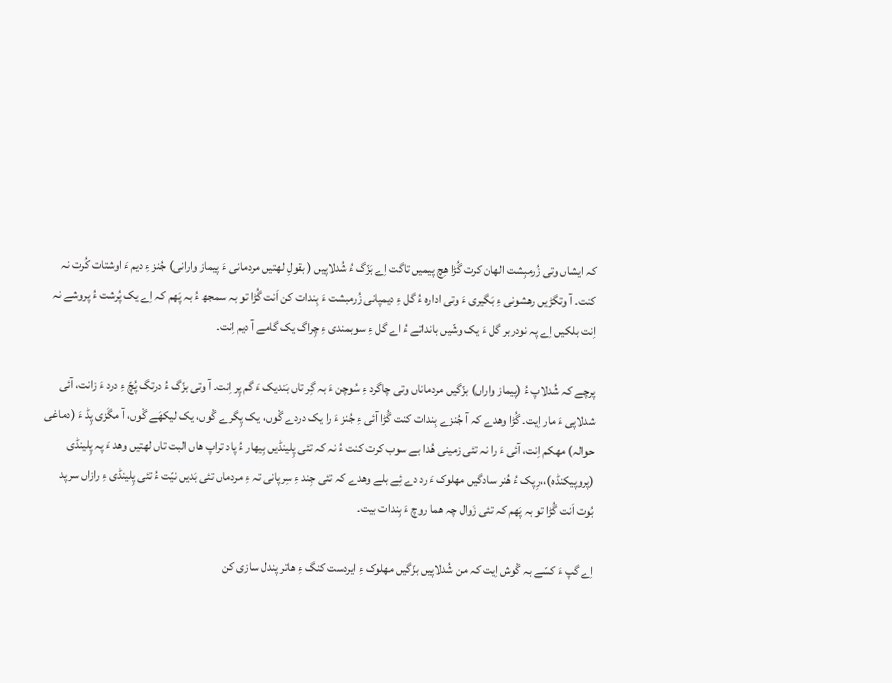کہ ایشاں وتی زُرمبِشت الھان کرت گُڑا ھِچ پیمیں تاگت اِے بَزّگ ءُ شُدلاپیں ( بقولِ لھتیں مردمانی ءَ پیماز وارانی) جُنز ءِ دیم ءَ اوشتات کُرت نہ کنت۔ آ وتگڑیں رھشونی ءِ بَگیری ءَ وتی ادارہ ءُ گل ءِ دیمپانی زُرمبشت ءَ بِندات کن اَنت گُڑا تو بہ سمجھ ءُ بہ پَھم کہ اِے یک پُرشت ءُ پروشے نہ اِنت بلکیں اِے پہ نودربر گل ءَ یک وشّیں بانداتے ءُ اے گل ءِ سوبمندی ءِ چِراگ یک گامے آ دیم اِنت۔

پرچے کہ شُدلاپ ءُ (پیماز واراں) بزّگیں مردماناں وتی چاگرد ءِ سُوچن ءَ بہ گِر تاں بَندیک ءَ گم پِر اِنت۔ آ وتی بزّگ ءُ درتگ پُچّ ءِ درد ءَ زانت، آئی شدلاپی ءَ مار اِیت۔ گُڑا وھدے کہ آ جُنزے بِندات کنت گُڑا آئی ءِ جُنز ءَ را یک دردے گْوں، یک پِگرے گْوں، یک لیکھَے گْوں، آ مگَزی پِڈ ءَ (دماغی حوالہ) مھکم اِنت، آئی ءَ را نہ تئی زمینی ھُدا بے سوب کرت کنت ءُ نہ کہ تئی پِلینڈیں بِیھار ءُ پاد تراپ ھاں البت تاں لھتیں وھد ءَ پہ پِلینڈی (پروپیکنڈہ)،،رِپک ءُ ھُنر سادگیں مھلوک ءَ رد دے ئِے بلے وھدے کہ تئی جِند ءِ سِرپانی تہ ءِ مردماں تئی بَدیں نیّت ءُ تئی پِلینڈی ءِ رازاں سرپد بُوت اَنت گُڑا تو بہ پَھم کہ تئی زَوال چہ ھما روچ ءَ بِندات بیت۔

اِے گپ ءَ کسّے بہ گْوش اِیت کہ من شُدلاپیں بزّگیں مھلوک ءِ ایردست کنگ ءِ ھاتر پندل سازی کن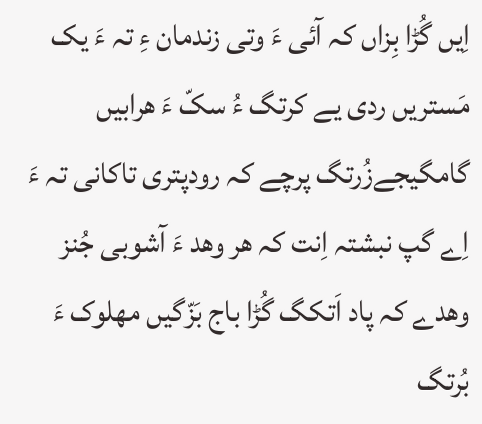اِیں گُڑا بِزاں کہ آئی ءَ وتی زندمان ءِ تہ ءَ یک مَستریں ردی یے کرتگ ءُ سکّ ءَ ھرابیں گامگیجےزُرتگ پرچے کہ رودپتری تاکانی تہ ءَ اِے گپ نبشتہ اِنت کہ ھر وھد ءَ آشوبی جُنز وھدے کہ پاد اَتکگ گُڑا باج بَزّگیں مھلوک ءَ بُرتگ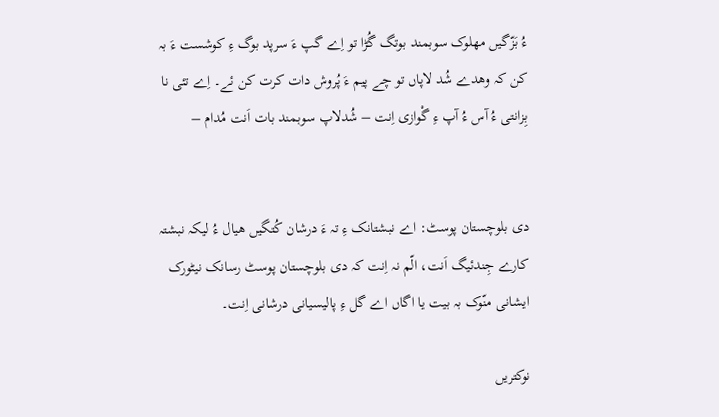ءُ بَزّگیں مھلوک سوبمند بوتگ گُڑا تو اِے گپ ءَ سرپد بوگ ءِ کوشست ءَ بہ کن کہ وھدے شُد لاپاں تو چے پیم ءَ پُروش دات کرت کن ئے۔ اِے تئی نا بِزانتی ءُ آس ءُ آپ ءِ گْوازی اِنت – شُدلاپ سوبمند بات اَنت مُدام –


دی بلوچستان پوسٹ: اے نبشتانک ءِ تہ ءَ درشان کُتگیں ھیال ءُ لیکہ نبشتہ کارے جِندئیگ اَنت، الّم نہ اِنت کہ دی بلوچستان پوسٹ رسانک نیٹورک ایشانی منّوک بہ بیت یا اگاں اے گل ءِ پالیسیانی درشانی اِنت۔

نوکتریں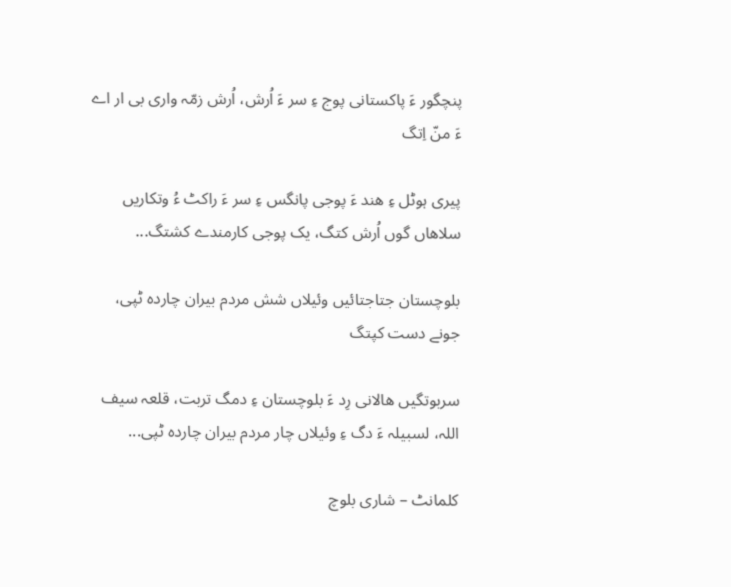پنچگور ءَ پاکستانی پوج ءِ سر ءَ اُرش، اُرش زمّہ واری بی ار اے ءَ منّ اِتگ

پیری ہوٹل ءِ ھند ءَ پوجی پانگس ءِ سر ءَ راکٹ ءُ وتکاریں سلاھاں گوں اُرش کتگ، یک پوجی کارمندے کشتگ...

بلوچستان جتاجتائیں وئیلاں شش مردم بیران چاردہ ٹپی، جونے دست کپتگ

سربوتگیں ھالانی رِد ءَ بلوچستان ءِ دمگ تربت، قلعہ سیف اللہ، لسبیلہ ءَ دگ ءِ وئیلاں چار مردم بیران چاردہ ٹپی...

کلمانٹ – شاری بلوچ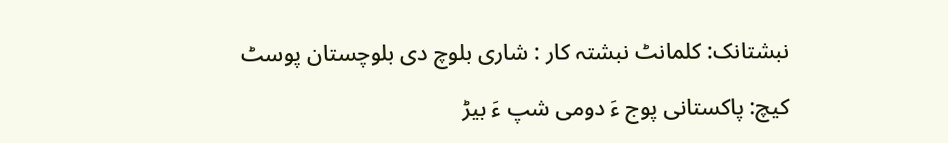نبشتانک: کلمانٹ نبشتہ کار : شاری بلوچ دی بلوچستان پوسٹ

کیچ: پاکستانی پوج ءَ دومی شپ ءَ بیڑ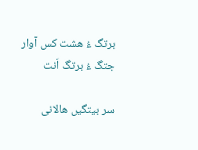برتگ ءُ ھشت کس آوار جتگ ءُ برتگ اَنت

سر بیتگیں ھالانی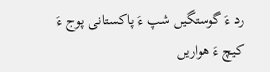رد ءَ گوستگیں شپ ءَ پاکستانی پوج ءَ کیچ ءَ ھواریں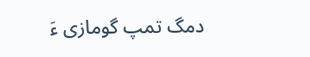دمگ تمپ گومازی ءَ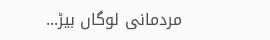مردمانی لوگاں بیڑ...